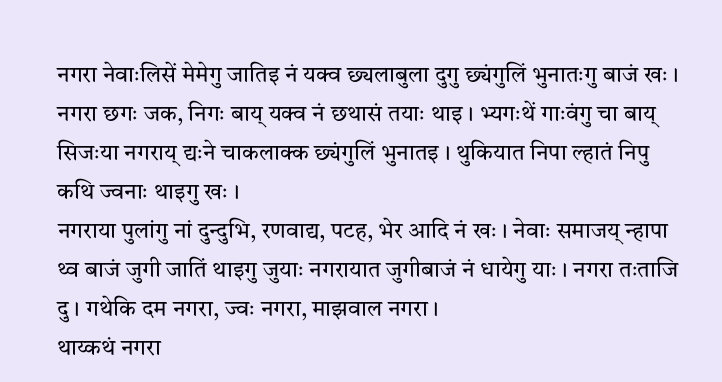नगरा नेवाःलिसें मेमेगु जातिइ नं यक्व छ्यलाबुला दुगु छ्यंगुलिं भुनातःगु बाजं खः । नगरा छगः जक, निगः बाय् यक्व नं छथासं तयाः थाइ । भ्यगःथें गाःवंगु चा बाय् सिजःया नगराय् द्यःने चाकलाक्क छ्यंगुलिं भुनातइ । थुकियात निपा ल्हातं निपु कथि ज्वनाः थाइगु खः ।
नगराया पुलांगु नां दुन्दुभि, रणवाद्य, पटह, भेर आदि नं खः । नेवाः समाजय् न्हापा थ्व बाजं जुगी जातिं थाइगु जुयाः नगरायात जुगीबाजं नं धायेगु याः । नगरा तःताजि दु । गथेकि दम नगरा, ज्वः नगरा, माझवाल नगरा ।
थाय्कथं नगरा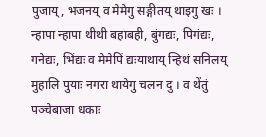पुजाय्, भजनय् व मेमेगु सङ्गीतय् थाइगु खः । न्हापा न्हापा थीथी बहाबही, बुंगद्यः, पिगंद्यः, गनेद्यः, भिंद्यः व मेमेपिं द्यःयाथाय् न्हिथं सनिलय् मुहालि पुयाः नगरा थायेगु चलन दु । व थेंतुं पञ्चेबाजा धकाः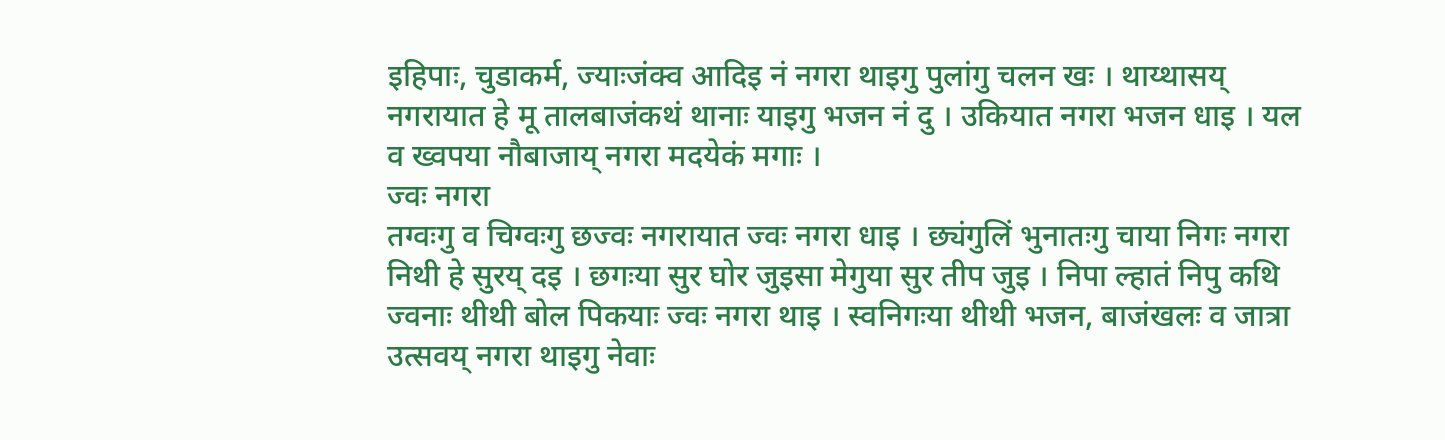इहिपाः, चुडाकर्म, ज्याःजंक्व आदिइ नं नगरा थाइगु पुलांगु चलन खः । थाय्थासय् नगरायात हे मू तालबाजंकथं थानाः याइगु भजन नं दु । उकियात नगरा भजन धाइ । यल व ख्वपया नौबाजाय् नगरा मदयेकं मगाः ।
ज्वः नगरा
तग्वःगु व चिग्वःगु छज्वः नगरायात ज्वः नगरा धाइ । छ्यंगुलिं भुनातःगु चाया निगः नगरा निथी हे सुरय् दइ । छगःया सुर घोर जुइसा मेगुया सुर तीप जुइ । निपा ल्हातं निपु कथि ज्वनाः थीथी बोल पिकयाः ज्वः नगरा थाइ । स्वनिगःया थीथी भजन, बाजंखलः व जात्रा उत्सवय् नगरा थाइगु नेवाः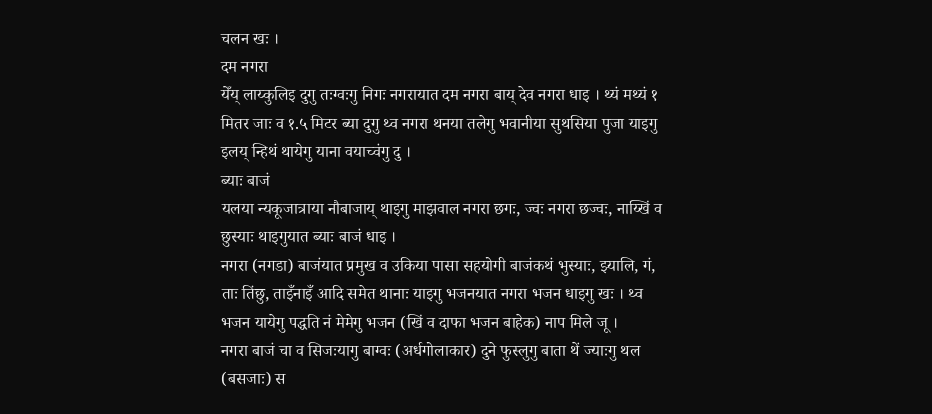चलन खः ।
दम नगरा
येँय् लाय्कुलिइ दुगु तःग्वःगु निगः नगरायात दम नगरा बाय् देव नगरा धाइ । थ्यं मथ्यं १ मितर जाः व १.५ मिटर ब्या दुगु थ्व नगरा थनया तलेगु भवानीया सुथसिया पुजा याइगु इलय् न्हिथं थायेगु याना वयाच्वंगु दु ।
ब्याः बाजं
यलया न्यकूजात्राया नौबाजाय् थाइगु माझवाल नगरा छगः, ज्वः नगरा छज्वः, नाय्खिं व छुस्याः थाइगुयात ब्याः बाजं धाइ ।
नगरा (नगडा) बाजंयात प्रमुख व उकिया पासा सहयोगी बाजंकथं भुस्याः, झ्यालि, गं, ताः तिंछु, ताइँनाइँ आदि समेत थानाः याइगु भजनयात नगरा भजन धाइगु खः । थ्व भजन यायेगु पद्धति नं मेमेगु भजन (खिं व दाफा भजन बाहेक) नाप मिले जू ।
नगरा बाजं चा व सिजःयागु बाग्वः (अर्धगोलाकार) दुने फुस्लुगु बाता थें ज्याःगु थल (बसजाः) स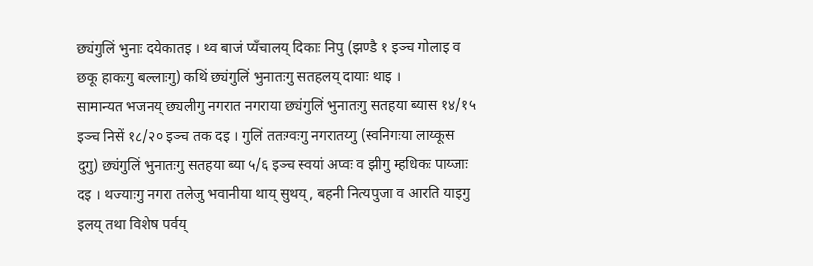छ्यंगुलिं भुनाः दयेकातइ । थ्व बाजं प्यँचालय् दिकाः निपु (झण्डै १ इञ्च गोलाइ व छकू हाकःगु बल्लाःगु) कथिं छ्यंगुलिं भुनातःगु सतहलय् दायाः थाइ ।
सामान्यत भजनय् छ्यलीगु नगरात नगराया छ्यंगुलिं भुनातःगु सतहया ब्यास १४/१५ इञ्च निसें १८/२० इञ्च तक दइ । गुलिं ततःग्वःगु नगरातय्गु (स्वनिगःया लाय्कूस दुगु) छ्यंगुलिं भुनातःगु सतहया ब्या ५/६ इञ्च स्वयां अप्वः व झीगु म्हधिकः पाय्जाः दइ । थज्याःगु नगरा तलेजु भवानीया थाय् सुथय्, बहनी नित्यपुजा व आरति याइगु इलय् तथा विशेष पर्वय्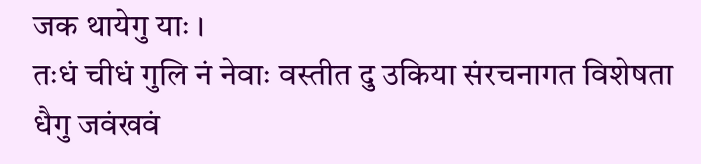जक थायेगु याः ।
तःधं चीधं गुलि नं नेवाः वस्तीत दु उकिया संरचनागत विशेषता धैगु जवंखवं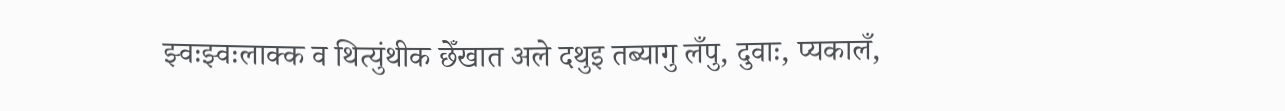झ्वःझ्वःलाक्क व थित्युंथीक छेँखात अले दथुइ तब्यागु लँपु, दुवाः, प्यकालँ,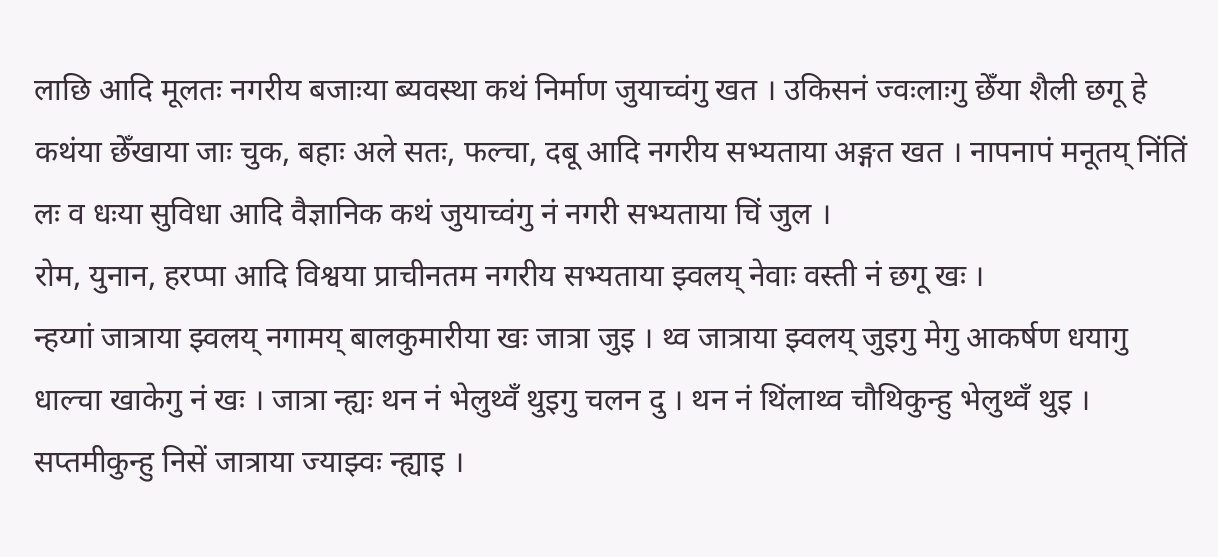लाछि आदि मूलतः नगरीय बजाःया ब्यवस्था कथं निर्माण जुयाच्वंगु खत । उकिसनं ज्वःलाःगु छेँया शैली छगू हे कथंया छेँखाया जाः चुक, बहाः अले सतः, फल्चा, दबू आदि नगरीय सभ्यताया अङ्गत खत । नापनापं मनूतय् निंतिं लः व धःया सुविधा आदि वैज्ञानिक कथं जुयाच्वंगु नं नगरी सभ्यताया चिं जुल ।
रोम, युनान, हरप्पा आदि विश्वया प्राचीनतम नगरीय सभ्यताया झ्वलय् नेवाः वस्ती नं छगू खः ।
न्हय्गां जात्राया झ्वलय् नगामय् बालकुमारीया खः जात्रा जुइ । थ्व जात्राया झ्वलय् जुइगु मेगु आकर्षण धयागु धाल्चा खाकेगु नं खः । जात्रा न्ह्यः थन नं भेलुथ्वँ थुइगु चलन दु । थन नं थिंलाथ्व चौथिकुन्हु भेलुथ्वँ थुइ । सप्तमीकुन्हु निसें जात्राया ज्याझ्वः न्ह्याइ ।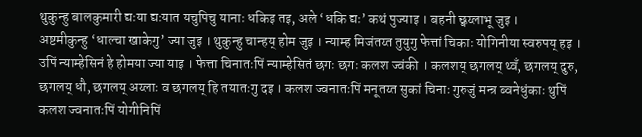थुकुन्हु बालकुमारी द्यःया द्यःयात यचुपिचु यानाः धकिइ तइ, अले ‘धकि द्यः’ कथं पुज्याइ । बहनी छ्वय्लाभू जुइ ।
अष्टमीकुन्हु ‘धाल्चा खाकेगु’ ज्या जुइ । थुकुन्हु चान्हय् होम जुइ । न्याम्ह मिजंतय्त तुयुगु फेत्तां चिकाः योगिनीया स्वरुपय् हइ । उपिं न्याम्हेसिनं हे होमया ज्या याइ । फेत्ता चिनातःपिं न्याम्हेसितं छगः छगः कलश ज्वंकी । कलशय् छगलय् थ्वँ, छगलय् दुरु, छगलय् धौ, छगलय् अय्लाः व छगलय् हि तयातःगु दइ । कलश ज्वनातःपिं मनूतय्त सुकां चिनाः गुरुजुं मन्त्र ब्वनेधुंकाः थुपिं कलश ज्वनातःपिं योगीनिपिं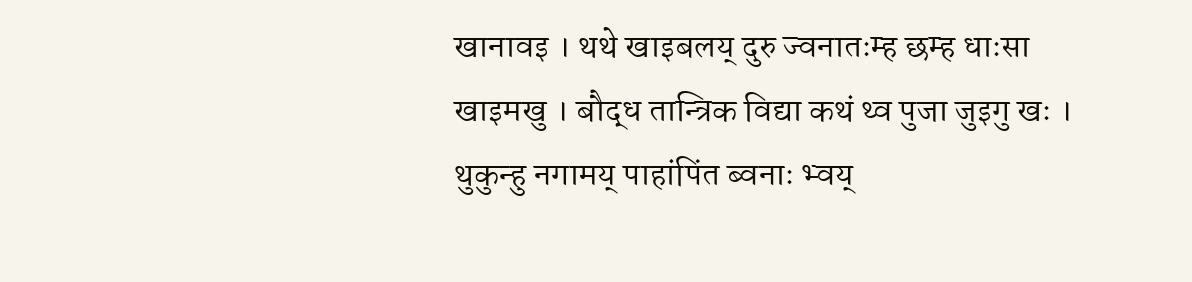खानावइ । थथे खाइबलय् दुरु ज्वनातःम्ह छम्ह धाःसा खाइमखु । बौद्ध तान्त्रिक विद्या कथं थ्व पुजा जुइगु खः । थुकुन्हु नगामय् पाहांपिंत ब्वनाः भ्वय्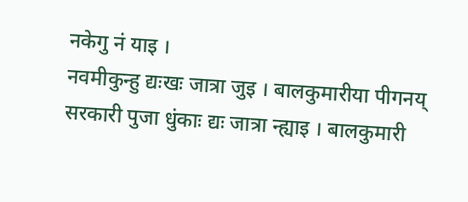नकेगु नं याइ ।
नवमीकुन्हु द्यःखः जात्रा जुइ । बालकुमारीया पीगनय् सरकारी पुजा धुंकाः द्यः जात्रा न्ह्याइ । बालकुमारी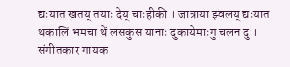द्यःयात खतय् तयाः देय् चाःहीकी । जात्राया झ्वलय् द्यःयात थकालिं भमचा थें लसकुस यानाः दुकायेमाःगु चलन दु ।
संगीतकार गायक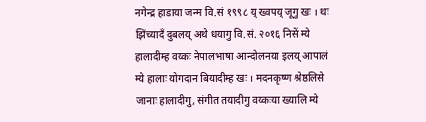नगेन्द्र हाडाया जन्म वि.सं १९९८ य् ख्वपय् जूगु खः । थः झिंच्यादँ दुबलय् अथे धयागु वि.सं. २०१६ निसें म्ये हालादीम्ह वय्कः नेपालभाषा आन्दोलनया इलय् आपालं म्ये हालाः योगदान बियादीम्ह खः । मदनकृष्ण श्रेष्ठलिसे जानाः हालादीगु, संगीत तयादीगु वय्कःया ख्यालि म्ये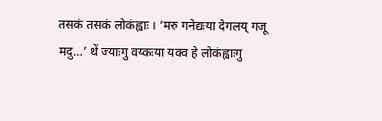तसकं तसकं लोकंह्वाः । ‘मरु गनेद्यःया देगलय् गजू मदु…’ थें ज्याःगु वय्कःया यक्व हे लोकंह्वाःगु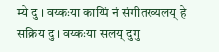म्ये दु । वय्कःया काय्पिं नं संगीतख्यलय् हे सक्रिय दु । वय्कःया सलय् दुगु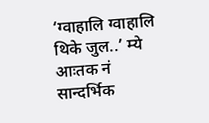‘ग्वाहालि ग्वाहालि थिके जुल..’ म्ये आःतक नं सान्दर्भिक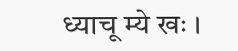ध्याचू म्ये खः ।